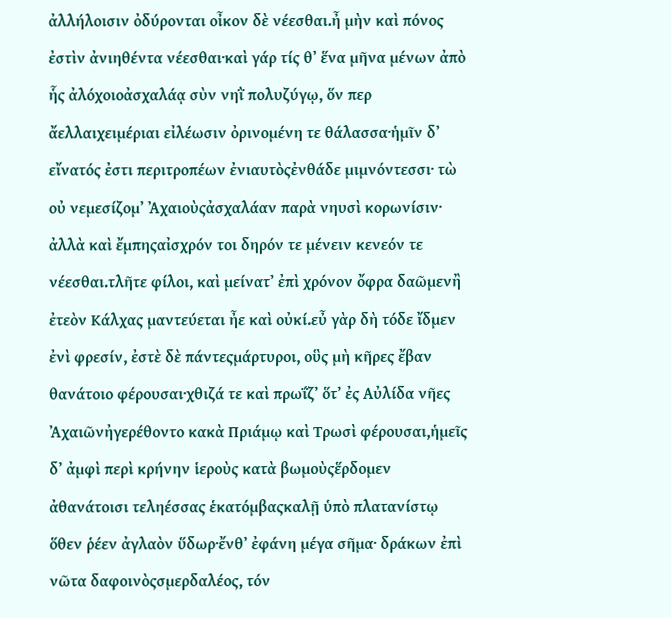ἀλλήλοισιν ὀδύρονται οἶκον δὲ νέεσθαι.ἦ μὴν καὶ πόνος ἐστὶν ἀνιηθέντα νέεσθαι·καὶ γάρ τίς θʼ ἕνα μῆνα μένων ἀπὸ ἧς ἀλόχοιοἀσχαλάᾳ σὺν νηῒ πολυζύγῳ, ὅν περ ἄελλαιχειμέριαι εἰλέωσιν ὀρινομένη τε θάλασσα·ἡμῖν δʼ εἴνατός ἐστι περιτροπέων ἐνιαυτὸςἐνθάδε μιμνόντεσσι· τὼ οὐ νεμεσίζομʼ Ἀχαιοὺςἀσχαλάαν παρὰ νηυσὶ κορωνίσιν· ἀλλὰ καὶ ἔμπηςαἰσχρόν τοι δηρόν τε μένειν κενεόν τε νέεσθαι.τλῆτε φίλοι, καὶ μείνατʼ ἐπὶ χρόνον ὄφρα δαῶμενἢ ἐτεὸν Κάλχας μαντεύεται ἦε καὶ οὐκί.εὖ γὰρ δὴ τόδε ἴδμεν ἐνὶ φρεσίν, ἐστὲ δὲ πάντεςμάρτυροι, οὓς μὴ κῆρες ἔβαν θανάτοιο φέρουσαι·χθιζά τε καὶ πρωΐζʼ ὅτʼ ἐς Αὐλίδα νῆες Ἀχαιῶνἠγερέθοντο κακὰ Πριάμῳ καὶ Τρωσὶ φέρουσαι,ἡμεῖς δʼ ἀμφὶ περὶ κρήνην ἱεροὺς κατὰ βωμοὺςἕρδομεν ἀθανάτοισι τεληέσσας ἑκατόμβαςκαλῇ ὑπὸ πλατανίστῳ ὅθεν ῥέεν ἀγλαὸν ὕδωρ·ἔνθʼ ἐφάνη μέγα σῆμα· δράκων ἐπὶ νῶτα δαφοινὸςσμερδαλέος, τόν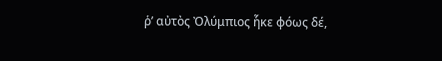ῥʼ αὐτὸς Ὀλύμπιος ἧκε φόως δέ,